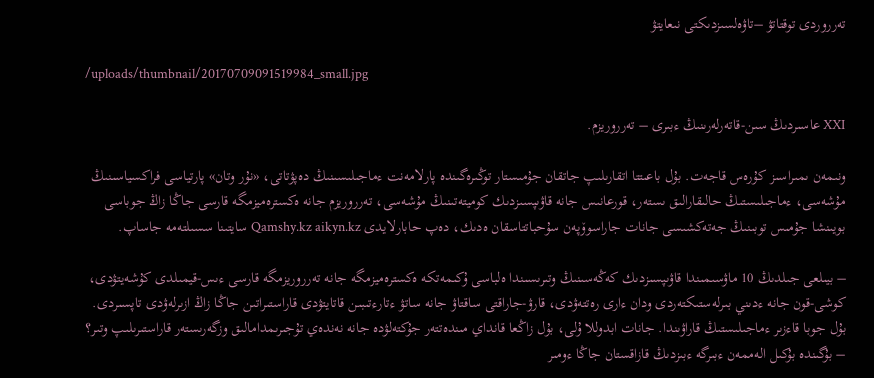تەرروردى توقتاتۋ –تاۋەلسىزدىكتى نىعايتۋ

/uploads/thumbnail/20170709091519984_small.jpg

XXI عاسىردىڭ سىن-قاتەرلەرىنىڭ ءبىرى – تەرروريزم.

ونىمەن ىمىراسىز كۇرەس قاجەت. بۇل باعىتتا اتقارىلىپ جاتقان جۇمىستار توڭىرەگىندە پارلامەنت ءماجىلىسىنىڭ دەپۋتاتى، «نۇر وتان» پارتياسى فراكسياسىنىڭ مۇشەسى، ءماجىلىستىڭ حالىقارالىق ىستەر، قورعانىس جانە قاۋىپسىزدىك كوميتەتىنىڭ مۇشەسى، تەرروريزم جانە ەكسترەميزمگە قارسى جاڭا زاڭ جوباسى بويىنشا جۇمىس توبىنىڭ جەتەكشىسى جانات جاراسوۆپەن سۇحباتتاسقان ەدىك، دەپ حابارلايدى Qamshy.kz aikyn.kz سايتىنا سسىلتەمە جاساپ.

– بيىلعى جىلدىڭ 10 ماۋسىمىندا قاۋىپسىزدىك كەڭەسىنىڭ وتىرىسىندا ەلباسى ۇكىمەتكە ەكسترەميزمگە جانە تەرروريزمگە قارسى ءىس-قيمىلدى كۇشەيتۋدى، كوشى-قون جانە ءدىني بىرلەستىكتەردى ودان ءارى رەتتەۋدى، قارۋ-جاراقتى ساقتاۋ جانە ساتۋ ءتارءتىبىن قاتايتۋدى قاراستىراتىن جاڭا زاڭ ازىرلەۋدى تاپسىردى. بۇل جوبا قاءزىر ءماجىلىستىڭ قاراۋىندا. جانات ابدوللا ۇلى، بۇل زاڭعا قانداي مىندەتتەر جۇكتەلۋدە جانە نەندەي تۇجىرىمدامالىق وزگەرىستەر قاراستىرىلىپ وتىر؟
– بۇگىندە بۇكىل الەممەن ءبىرگە ءبىزدىڭ قازاقستان جاڭا ءومىر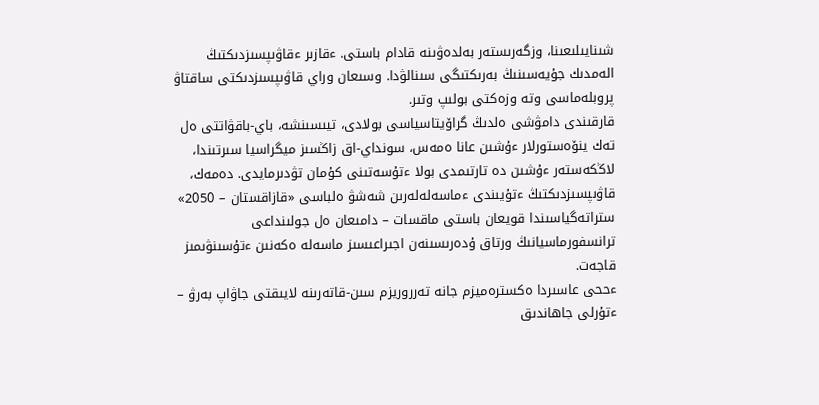شىنايىلىعىنا، وزگەرىستەر بەلدەۋىنە قادام باستى. ءقازىر ءقاۋىپسىزدىكتىڭ الەمدىك جۇيەسىنىڭ بەرىكتىگى سىنالۋدا. وسىعان وراي قاۋىپسىزدىكتى ساقتاۋ پروبلەماسى وتە وزەكتى بولىپ وتىر.
قارقىندى دامۋشى ەلدىڭ گراۆيتاسياسى بولادى، تيىسىنشە، باي-باقۋاتتى ەل تەك ينۆەستورلار ءۇشىن عانا ەمەس، سونداي-اق زاڭسىز ميگراسيا سىرتىندا، لاڭكەستەر ءۇشىن دە تارتىمدى بولا ءتۇسەتىنى كۇمان تۋدىرمايدى. دەمەك، قاۋىپسىزدىكتىڭ ءتۇيىندى ءماسەلەلەرىن شەشۋ ەلباسى «قازاقستان – 2050» ستراتەگياسىندا قويعان باستى ماقسات – دامىعان ەل جولىنداعى ترانسفورماسيانىڭ ورتاق ۇدەرىسىنەن اجىراعىسىز ماسەلە ەكەنىن ءتۇسىنۋىمىز قاجەت.
ءححى عاسىردا ەكسترەميزم جانە تەرروريزم سىن-قاتەرىنە لايىقتى جاۋاپ بەرۋ – ءتۇرلى جاھاندىق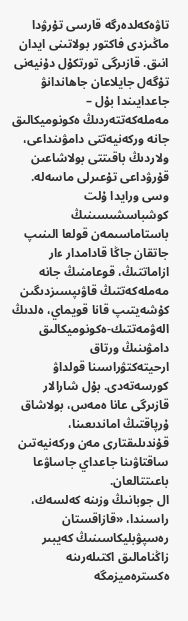تاۋەكەلدەرگە قارسى تۇرۋدا ماڭىزدى فاكتور بولاتىنى ايدان انىق. قازىرگى تورتكۇل دۇنيەنى تۇگەل جايلاعان جاھاندانۋ جاعدايىندا بۇل – مەملەكەتتەردىڭ ەكونوميكالىق جانە وركەنيەتتى دامۋىنداعى، ولاردىڭ باقىتتى بولاشاعىن قۇرۋداعى تۇعىرلى ماسەلە.
وسى ورايدا ۇلت كوشباسشىسىنىڭ باستاماسىمەن قولعا الىنىپ جاتقان جاڭا قادامدار ءار ازاماتتىڭ، قوعامنىڭ جانە مەملەكەتتىڭ قاۋىپسىزدىگىن كۇشەيتىپ قانا قويماي، ەلدىڭ الەۋمەتتىك-ەكونوميكالىق دامۋىنىڭ ورتاق ارحيتەكتۋراسىنا قولداۋ كورسەتەدى. بۇل شارالار قازىرگى عانا ەمەس، بولاشاق ۇرپاقتىڭ اماندىعىنا، قۇندىلىقتارى مەن وركەنيەتىن ساقتاۋىنا جاعداي جاساۋعا باعىتتالعان.
ال جوبانىڭ وزىنە كەلسەك، راسىندا، «قازاقستان رەسپۋبليكاسىنىڭ كەيبىر زاڭنامالىق اكتىلەرىنە ەكسترەميزمگە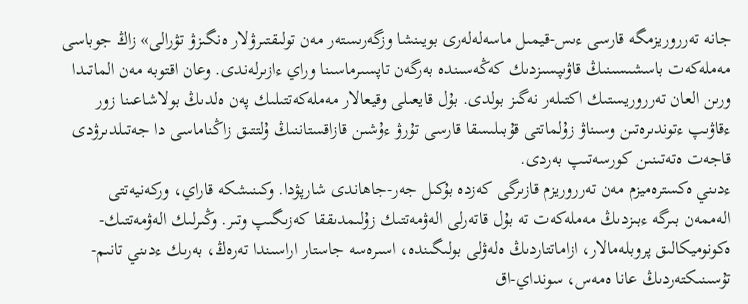جانە تەرروريزمگە قارسى ءىس-قيمىل ماسەلەلەرى بويىنشا وزگەرىستەر مەن تولىقتىرۋلار ەنگىزۋ تۋرالى» زاڭ جوباسى مەملەكەت باسشىسىنىڭ قاۋىپسىزدىك كەڭەسىندە بەرگەن تاپسىرماسىنا وراي ءازىرلەندى. وعان اقتوبە مەن الماتىدا ورىن العان تەرروريستىك اكتىلەر نەگىز بولدى. بۇل قايعىلى وقيعالار مەملەكەتتىلىك پەن ەلدىڭ بولاشاعىنا زور ءقاۋىپ ءتوندىرەتىن وسىناۋ زۇلماتتى قۇبىلىسقا قارسى تۇرۋ ءۇشىن قازاقستاننىڭ ۇلتتىق زاڭناماسى دا جەتىلدىرۋدى قاجەت ەتەتىنىن كورسەتىپ بەردى.
ءدىني ەكسترەميزم مەن تەرروريزم قازىرگى كەزدە بۇكىل جەر-جاھاندى شارپۋدا. وكىنىشكە قاراي، وركەنيەتتى الەممەن بىرگە ءبىزدىڭ مەملەكەت تە بۇل قاتەرلى الەۋمەتتىك زۇلىمدىققا كەزىگىپ وتىر. وڭىرلىك الەۋمەتتىك-ەكونوميكالىق پروبلەمالار، ازاماتتاردىڭ ەلەۋلى بولىگىندە، اسىرەسە جاستار اراسىندا تەرەڭ، بەرىك ءدىني تانىم-تۇسىنىكتەردىڭ عانا ەمەس، سونداي-اق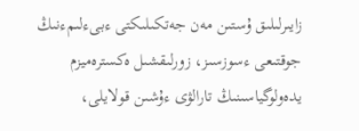زايىرلىلىق ۇستىن مەن جەتكىلىكتى ءبىءلىمءنىڭ جوقتىعى ءسوزسىز، زورلىقشىل ەكسترەميزم يدەولوگياسىنىڭ تارالۋى ءۇشىن قولايلى،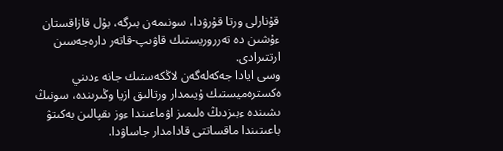قۇنارلى ورتا قۇرۋدا، سونىمەن بىرگە، بۇل قازاقستان ءۇشىن دە تەرروريستىك قاۋىپ-قاتەر دارەجەسىن ارتتىرادى.
وسى ايادا جەكەلەگەن لاڭكەستىك جانە ءدىني ەكسترەميستىك ۇيىمدار ورتالىق ازيا وڭىرىندە، سونىڭ ىشىندە ءبىزدىڭ ەلىمىز اۋماعىندا ءوز ىقپالىن بەكىتۋ باعىتىندا ماقساتتى قادامدار جاساۋدا.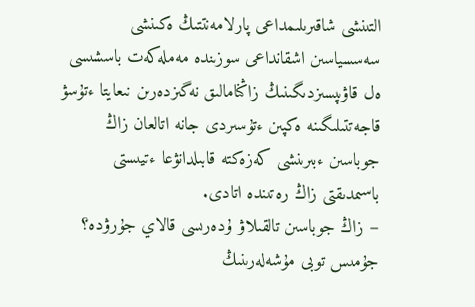التىنشى شاقىرىلىمداعى پارلامەنتتىڭ ەكىنشى سەسسياسىن اشقانداعى سوزىندە مەملەكەت باسشىسى ەل قاۋىپسىزدىگىنىڭ زاڭنامالىق نەگىزدەرىن نىعايتا ءتۇسۋ قاجەتتىلىگىنە ەكپىن ءتۇسىردى جانە اتالعان زاڭ جوباسىن ءبىرىنشى كەزەكتە قابىلدانۋعا ءتيىستى باسىمدىقتى زاڭ رەتىندە اتادى.
– زاڭ جوباسىن تالقىلاۋ ۇدەرىسى قالاي جۇرۋدە؟ جۇمىس توبى مۇشەلەرىنىڭ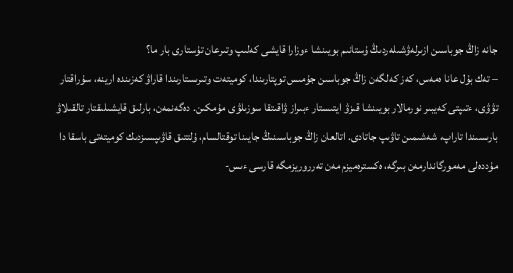جانە زاڭ جوباسىن ازىرلەۋشىلەردىڭ ۇستانىم بويىنشا ءوزارا قايشى كەلىپ وتىرعان تۇستارى بار ما؟
– تەك بۇل عانا ەمەس، كەز كەلگەن زاڭ جوباسىن جۇمىس توپتارىندا، كوميتەت وتىرىستارىندا قاراۋ كەزىندە ارينە، سۇراقتار تۋۋى، ءتىپتى كەيبىر نورمالار بويىنشا قىزۋ ايتىستار ءبىراز ۋاقىتقا سوزىلۋى مۇمكىن. دەگەنمەن، بارلىق قايشىلىقتار تالقىلاۋ بارىسىندا تاراپ، شەشىمىن تاۋىپ جاتادى. اتالعان زاڭ جوباسىنىڭ جايىنا توقتالسام، ۇلتتىق قاۋىپسىزدىك كوميتەتى باسقا دا مۇددەلى مەمورگاندارمەن بىرگە، ەكسترەميزم مەن تەرروريزمگە قارسى ءىس-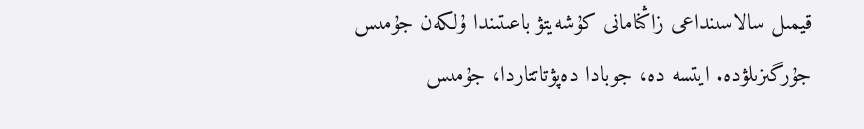قيمىل سالاسىنداعى زاڭنامانى كۇشەيتۋ باعىتىندا ۇلكەن جۇمىس جۇرگىزىلۋدە. ايتسە دە، جوبادا دەپۋتاتتاردا، جۇمىس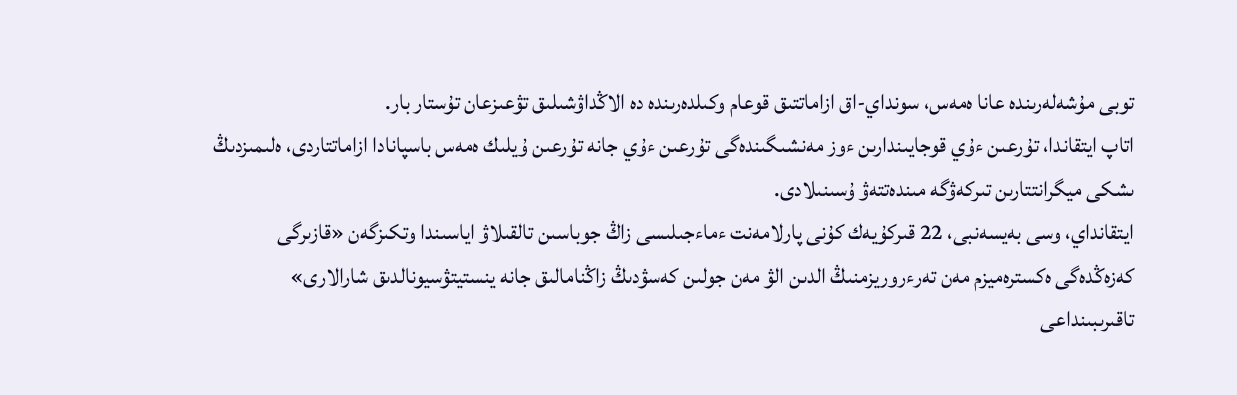توبى مۇشەلەرىندە عانا ەمەس، سونداي-اق ازاماتتىق قوعام وكىلدەرىندە دە الاڭداۋشىلىق تۋعىزعان تۇستار بار.
اتاپ ايتقاندا، تۇرعىن ءۇي قوجايىندارىن ءوز مەنشىگىندەگى تۇرعىن ءۇي جانە تۇرعىن ۇيلىك ەمەس باسپانادا ازاماتتاردى، ەلىمىزدىڭ ىشكى ميگرانتتارىن تىركەۋگە مىندەتتەۋ ۇسىنىلادى.
ايتقانداي، وسى بەيسەنبى، 22 قىركۇيەك كۇنى پارلامەنت ءماءجىلىسى زاڭ جوباسىن تالقىلاۋ اياسىندا وتكىزگەن «قازىرگى كەزەڭدەگى ەكسترەميزم مەن تەرءروريزمنىڭ الدىن الۋ مەن جولىن كەسۋدىڭ زاڭنامالىق جانە ينستيتۋسيونالدىق شارالارى» تاقىرىبىنداعى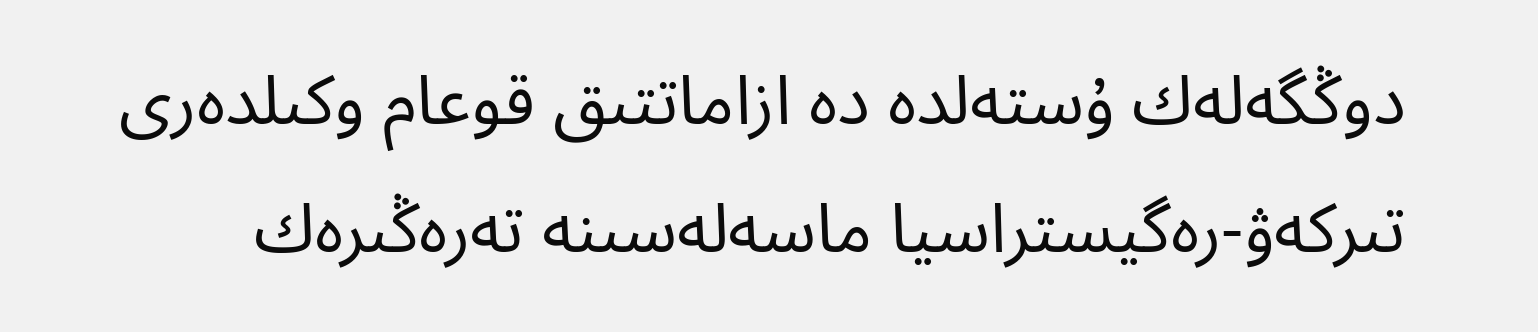دوڭگەلەك ۇستەلدە دە ازاماتتىق قوعام وكىلدەرى تىركەۋ-رەگيستراسيا ماسەلەسىنە تەرەڭىرەك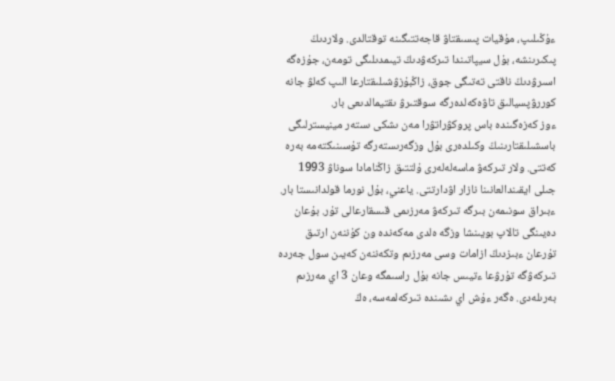ءۇڭىلىپ، مۇقيات پىسىقتاۋ قاجەتتىگىنە توقتالدى. ولاردىڭ پىكىرىنشە، بۇل سيپاتىندا تىركەۋدىڭ تيىمدىلىگى تومەن، جۇزەگە اسىرۋدىڭ ناقتى تەتىگى جوق، زاڭبۇزۋشىلىقتارعا الىپ كەلۋ جانە كوررۋپسيالىق تاۋەكەلدەرگە سوقتىرۋ ىقتيمالدىعى بار.
ءوز كەزەگىندە باس پروكۋراتۋرا مەن ىشكى ىستەر مينيسترلىگى باسشىلىقتارىنىڭ وكىلدەرى بۇل وزگەرىستەرگە تۇسىنىكتەمە بەرە كەتتى. ولار تىركەۋ ماسەلەلەرى ۇلتتىق زاڭنامادا سوناۋ 1993 جىلى ايقىندالعانىنا نازار اۋدارتتى. ياعني، بۇل نورما قولدانىستا بار. ءبىراق سونىمەن بىرگە تىركەۋ مەرزىمى قىسقارعالى تۇر. بۇعان دەيىنگى تالاپ بويىنشا وزگە ەلدى مەكەندە ون كۇننەن ارتىق تۇرعان ءبىزدىڭ ازامات وسى مەرزىم وتكەننەن كەيىن سول جەردە تىركەۋگە تۇرۋعا ءتيىس جانە بۇل راسىمگە وعان 3 اي مەرزىم بەرىلەدى. ەگەر ءۇش اي ىشىندە تىركەلمەسە، ەڭ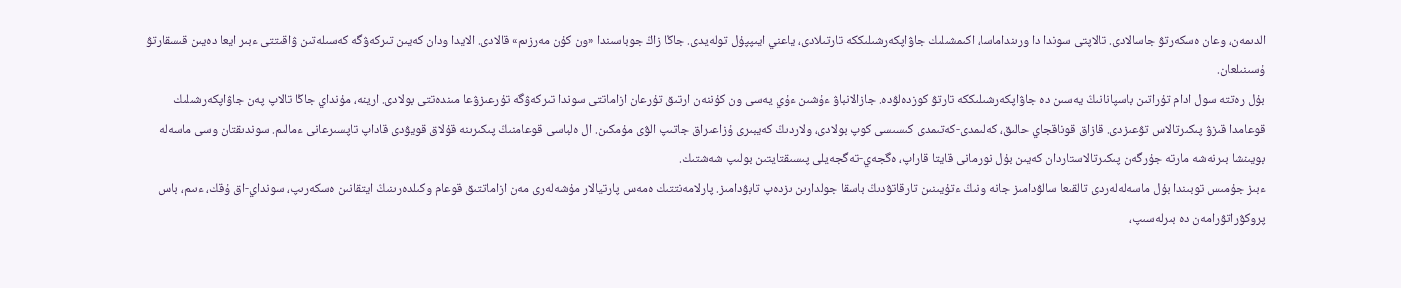الدىمەن، وعان ەسكەرتۋ جاسالادى. تالاپتى سوندا دا ورىنداماسا، اكىمشىلىك جاۋاپكەرشىلىككە تارتىلادى، ياعني ايىپپۇل تولەيدى. جاڭا زاڭ جوباسىندا «ون كۇن مەرزىم» قالادى. الايدا ودان كەيىن تىركەۋگە كەسىلەتىن ۋاقىتتى ءبىر ايعا دەيىن قىسقارتۋ ۇسىنىلعان.
بۇل رەتتە سول ادام تۇراتىن باسپانانىڭ يەسىن دە جاۋاپكەرشىلىككە تارتۋ كوزدەلۋدە. جازالانباۋ ءۇشىن ءۇي يەسى ون كۇننەن ارتىق تۇرعان ازاماتتى سوندا تىركەۋگە تۇرعىزۋعا مىندەتتى بولادى. ارينە، مۇنداي جاڭا تالاپ پەن جاۋاپكەرشىلىك قوعامدا قىزۋ پىكىرتالاس تۋعىزدى. قازاق قوناقجاي حالىق، كەلىمدى-كەتىمدى كىسىسى كوپ بولادى، ولاردىڭ كەيبىرى ۇزاعىراق جاتىپ الۋى مۇمكىن. ال ەلباسى قوعامنىڭ پىكىرىنە قۇلاق قويۋدى قاداپ تاپسىرعانى ءمالىم. سوندىقتان وسى ماسەلە بويىنشا بىرنەشە مارتە جۇرگەن پىكىرتالاستاردان كەيىن بۇل نورمانى قايتا قاراپ، ەگجەي-تەگجەيلى پىسىقتايتىن بولىپ شەشتىك.
ءبىز جۇمىس توبىندا بۇل ماسەلەلەردى تالقىعا سالۋدامىز جانە ونىڭ ءتۇيىنىن تارقاتۋدىڭ باسقا جولدارىن ىزدەپ تابۋدامىز. پارلامەنتتىك ەمەس پارتيالار مۇشەلەرى مەن ازاماتتىق قوعام وكىلدەرىنىڭ ايتقانىن ەسكەرىپ، سونداي-اق ۇقك، ءىىم، باس پروكۋراتۋرامەن دە بىرلەسىپ،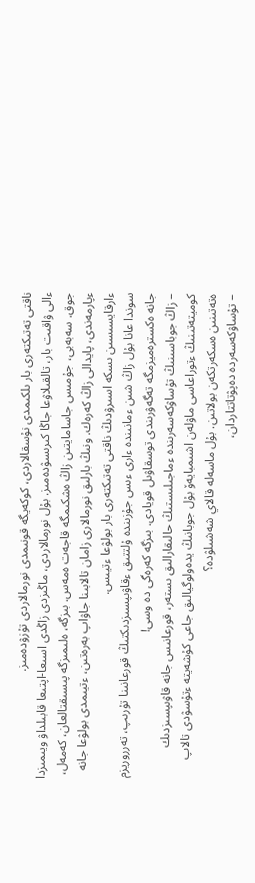ناقتى تەتىكتەرى بار ىلكىمدى نۇسقالاردى، كوكەيگە قونىمدى نورمالاردى تۇزۋدەمىز.
ءالى ۋاقىت بار، تالقىلاۋعا جاڭا كىرىسۋدەمىز. بۇل نورمالاردى، ماڭىزدى زاڭدى اسىعا-اپتىعا قابىلداۋ ويىمىزدا جوق. سەبەبى، جۇمىس جاسامايتىن زاڭ ەشكىمگە قاجەت ەمەس. بىزگە، ەلىمىزگە پىسىقتالعان، كەمەل، ءپارمەندى، پايدالى زاڭ كەرەك. ونىڭ بارلىق نورمالارى زامان تالابىنا جاۋاپ بەرەتىن، ءتيىمدى بولۋعا جانە ءارقايسىسىن ىسكە اسىرۋدىڭ ناقتى تەتىكتەرى بار بولۋعا ءتيىس.
سوندا عانا بۇل زاڭ شىن ءمانىندە ءارى ءىس جۇزىندە ۇلتتىق ءقاۋىپسىزدىكتىڭ قورعانىنا تۇرىپ، تەرروريزم جانە ەكسترەميزمگە تەگەۋرىندى توسقاۋىل قويادى. بىزگە كەرەگى دە وسى!
– زاڭ جوباسىنىڭ تۇساۋكەسەرىندە ءماجىلىستىڭ حالىقارالىق ىستەر، قورعانىس جانە قاۋىپسىزدىك كوميتەتىنىڭ ءتوراعاسى ماۋلەن اشىمبايەۆ بۇل جوبانىڭ يدەولوگيالىق جاعى كۇشەيتە ءتۇسۋدى تالاپ ەتەتىنىن ەسكەرتكەن بولاتىن. بۇل ماسەلە قالاي شەشىلۋدە؟
– تۇساۋكەسەردە دەپۋتاتتاردان،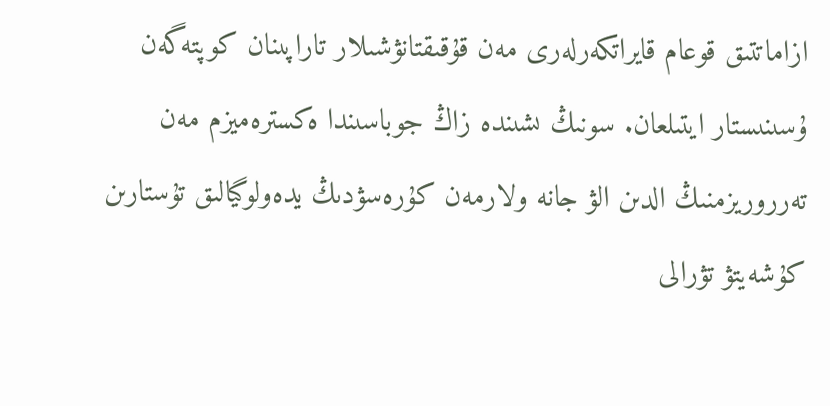ازاماتتىق قوعام قايراتكەرلەرى مەن قۇقىقتانۋشىلار تاراپىنان كوپتەگەن ۇسىنىستار ايتىلعان. سونىڭ ىشىندە زاڭ جوباسىندا ەكسترەميزم مەن تەرروريزمنىڭ الدىن الۋ جانە ولارمەن كۇرەسۋدىڭ يدەولوگيالىق تۇستارىن كۇشەيتۋ تۋرالى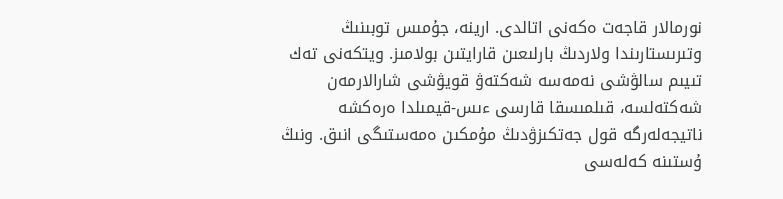نورمالار قاجەت ەكەنى اتالدى. ارينە، جۇمىس توبىنىڭ وتىرىستارىندا ولاردىڭ بارلىعىن قارايتىن بولامىز. ويتكەنى تەك تىيىم سالۋشى نەمەسە شەكتەۋ قويۋشى شارالارمەن شەكتەلسە، قىلمىسقا قارسى ءىس-قيمىلدا ەرەكشە ناتيجەلەرگە قول جەتكىزۋدىڭ مۇمكىن ەمەستىگى انىق. ونىڭ ۇستىنە كەلەسى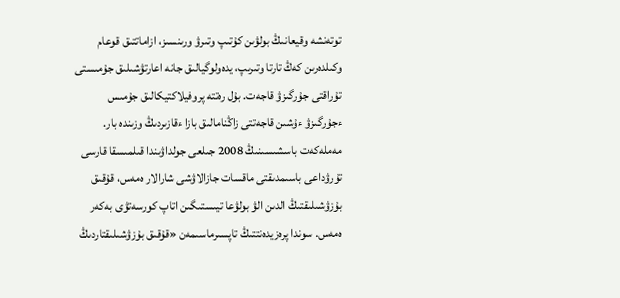توتەنشە وقيعانىڭ بولۋىن كۇتىپ وتىرۋ ورىنسىز، ازاماتتىق قوعام وكىلدەرىن كەڭ تارتا وتىرىپ، يدەولوگيالىق جانە اعارتۋشىلىق جۇمىستى تۇراقتى جۇرگىزۋ قاجەت. بۇل رەتتە پروفيلاكتيكالىق جۇمىس ءجۇرگىزۋ ءۇشىن قاجەتتى زاڭنامالىق بازا ءقازىردىڭ وزىندە بار.
مەملەكەت باسشىسىنىڭ 2008 جىلعى جولداۋىندا قىلمىسقا قارسى تۇرۋداعى باسىمدىقتى ماقسات جازالاۋشى شارالار ەمەس، قۇقىق بۇزۋشىلىقتىڭ الدىن الۋ بولۋعا تيىستىگىن اتاپ كورسەتۋى بەكەر ەمەس. سوندا پرەزيدەنتتىڭ تاپسىرماسىمەن «قۇقىق بۇزۋشىلىقتاردىڭ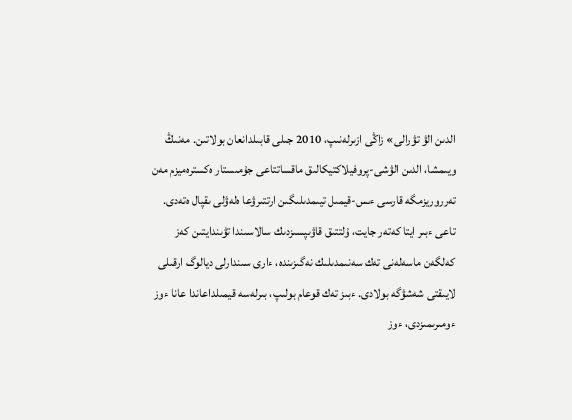الدىن الۋ تۋرالى» زاڭى ازىرلەنىپ، 2010 جىلى قابىلدانعان بولاتىن. مەنىڭ ويىمشا، الدىن الۋشى-پروفيلاكتيكالىق ماقساتتاعى جۇمىستار ەكسترەميزم مەن تەرروريزمگە قارسى ءىس-قيمىل تيىمدىلىگىن ارتتىرۋعا ەلەۋلى ىقپال ەتەدى.
تاعى ءبىر ايتا كەتەر جايت، ۇلتتىق قاۋىپسىزدىك سالاسىندا تۋىندايتىن كەز كەلگەن ماسەلەنى تەك سەنىمدىلىك نەگىزىندە، ءارى سىندارلى ديالوگ ارقىلى لايىقتى شەشۋگە بولادى. ءبىز تەك قوعام بولىپ، بىرلەسە قيمىلداعاندا عانا ءوز ءومىرىمىزدى، ءوز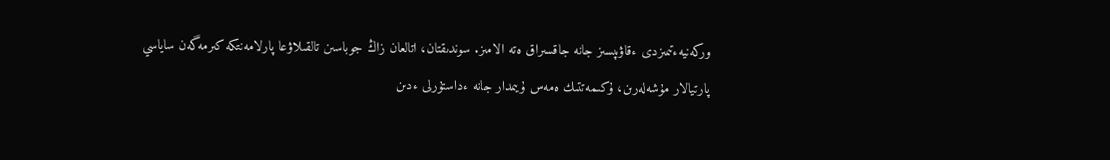وركەنيەءتىمىزدى ءقاۋىپسىز جانە جاقسىراق ەتە الامىز. سوندىقتان، اتالعان زاڭ جوباسىن تالقىلاۋعا پارلامەنتكە كىرمەگەن ساياسي پارتيالار مۇشەلەرىن، ۇكىمەتتىك ەمەس ۇيىمدار جانە ءداستۇرلى ءدىن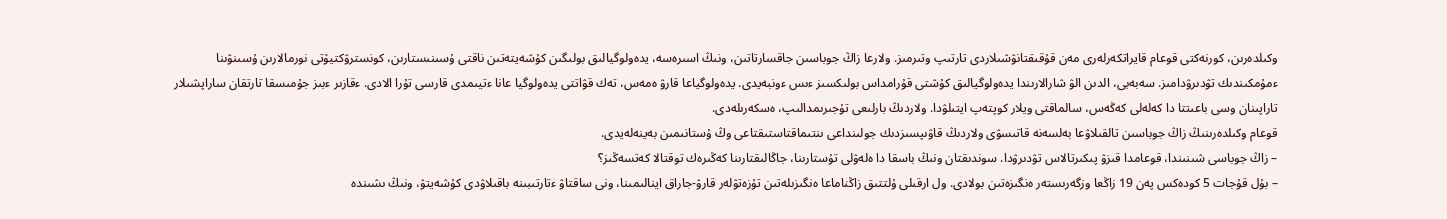وكىلدەرىن، كورنەكتى قوعام قايراتكەرلەرى مەن قۇقىقتانۋشىلاردى تارتىپ وتىرمىز. ولارعا زاڭ جوباسىن جاقسارتاتىن، ونىڭ اسىرەسە، يدەولوگيالىق بولىگىن كۇشەيتەتىن ناقتى ۇسىنىستارىن، كونسترۋكتيۆتى نورمالارىن ۇسىنۋىنا ءمۇمكىندىك تۋدىرۋدامىز. سەبەبى، الدىن الۋ شارالارىندا يدەولوگيالىق كۇشتى قۇرامداس بولىكسىز ءىس ءونبەيدى. يدەولوگياعا قارۋ ەمەس، تەك قۋاتتى يدەولوگيا عانا ءتيىمدى قارسى تۇرا الادى. ءقازىر ءبىز جۇمىسقا تارتقان ساراپشىلار تاراپىنان وسى باعىتتا دا كەلەلى كەڭەس، سالماقتى ويلار كوپتەپ ايتىلۋدا. ولاردىڭ بارلىعى تۇجىرىمدالىپ، ەسكەرىلەدى.
قوعام وكىلدەرىنىڭ زاڭ جوباسىن تالقىلاۋعا بەلسەنە قاتىسۋى ولاردىڭ قاۋىپسىزدىك جولىنداعى ىنتىماقتاستىقتاعى وڭ ۇستانىمىن بەينەلەيدى.
– زاڭ جوباسى شىنىندا، قوعامدا قىزۋ پىكىرتالاس تۋدىرۋدا. سوندىقتان ونىڭ باسقا دا ەلەۋلى تۇستارىنا، جاڭالىقتارىنا كەڭىرەك توقتالا كەتسەڭىز؟
– بۇل قۇجات 5 كودەكس پەن 19 زاڭعا وزگەرىستەر ەنگىزەتىن بولادى. ول ارقىلى ۇلتتىق زاڭناماعا ەنگىزىلەتىن تۇزەتۋلەر قارۋ-جاراق اينالىمىنا، ونى ساقتاۋ ءتارتىبىنە باقىلاۋدى كۇشەيتۋ، ونىڭ ىشىندە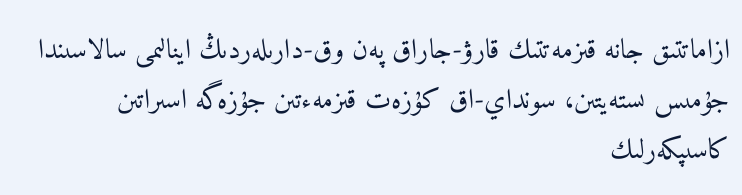ازاماتتىق جانە قىزمەتتىك قارۋ-جاراق پەن وق-دارىلەردىڭ اينالىمى سالاسىندا جۇمىس ىستەيتىن، سونداي-اق كۇزەت قىزمەءتىن جۇزەگە اسىراتىن كاسىپكەرلىك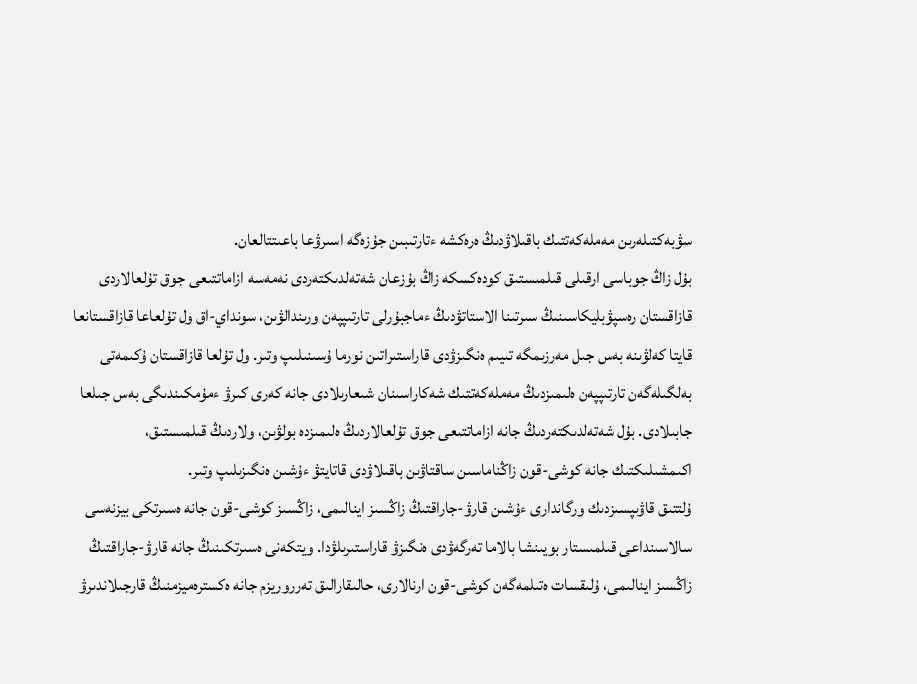سۋبەكتىلەرىن مەملەكەتتىك باقىلاۋدىڭ ەرەكشە ءتارتىبىن جۇزەگە اسىرۋعا باعىتتالعان.
بۇل زاڭ جوباسى ارقىلى قىلمىستىق كودەكسكە زاڭ بۇزعان شەتەلدىكتەردى نەمەسە ازاماتتىعى جوق تۇلعالاردى قازاقستان رەسپۋبليكاسىنىڭ سىرتىنا الاستاتۋدىڭ ءماجبۇرلى تارتىپپەن ورىندالۋىن، سونداي-اق ول تۇلعاعا قازاقستانعا قايتا كەلۋىنە بەس جىل مەرزىمگە تىيىم ەنگىزۋدى قاراستىراتىن نورما ۇسىنىلىپ وتىر. ول تۇلعا قازاقستان ۇكىمەتى بەلگىلەگەن تارتىپپەن ەلىمىزدىڭ مەملەكەتتىك شەكاراسىنان شىعارىلادى جانە كەرى كىرۋ ءمۇمكىندىگى بەس جىلعا جابىلادى. بۇل شەتەلدىكتەردىڭ جانە ازاماتتىعى جوق تۇلعالاردىڭ ەلىمىزدە بولۋىن، ولاردىڭ قىلمىستىق، اكىمشىلىكتىك جانە كوشى-قون زاڭناماسىن ساقتاۋىن باقىلاۋدى قاتايتۋ ءۇشىن ەنگىزىلىپ وتىر.
ۇلتتىق قاۋىپسىزدىك ورگاندارى ءۇشىن قارۋ-جاراقتىڭ زاڭسىز اينالىمى، زاڭسىز كوشى-قون جانە ەسىرتكى بيزنەسى سالاسىنداعى قىلمىستار بويىنشا بالاما تەرگەۋدى ەنگىزۋ قاراستىرىلۋدا. ويتكەنى ەسىرتكىنىڭ جانە قارۋ-جاراقتىڭ زاڭسىز اينالىمى، ۇلىقسات ەتىلمەگەن كوشى-قون ارنالارى، حالىقارالىق تەرروريزم جانە ەكسترەميزمنىڭ قارجىلاندىرۋ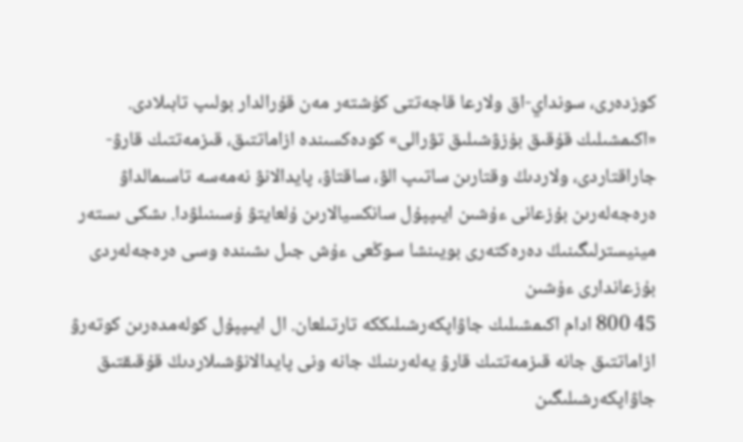كوزدەرى، سونداي-اق ولارعا قاجەتتى كۇشتەر مەن قۇرالدار بولىپ تابىلادى.
«اكىمشىلىك قۇقىق بۇزۋشىلىق تۋرالى» كودەكسىندە ازاماتتىق، قىزمەتتىك قارۋ-جاراقتاردى، ولاردىڭ وقتارىن ساتىپ الۋ، ساقتاۋ، پايدالانۋ نەمەسە تاسىمالداۋ ەرەجەلەرىن بۇزعانى ءۇشىن ايىپپۇل سانكسيالارىن ۇلعايتۋ ۇسىنىلۋدا. ىشكى ىستەر مينيسترلىگىنىڭ دەرەكتەرى بويىنشا سوڭعى ءۇش جىل ىشىندە وسى ەرەجەلەردى بۇزعاندارى ءۇشىن
45 800 ادام اكىمشىلىك جاۋاپكەرشىلىككە تارتىلعان. ال ايىپپۇل كولەمدەرىن كوتەرۋ ازاماتتىق جانە قىزمەتتىك قارۋ يەلەرىنىڭ جانە ونى پايدالانۋشىلاردىڭ قۇقىقتىق جاۋاپكەرشىلىگىن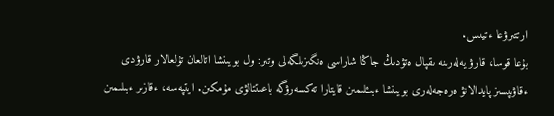ارتتىرۋعا ءتيىس.
بۇعا قوسا، قارۋ يەلەرىنە ىقپال ەتۋدىڭ جاڭا شاراسى ەنگىزىلگەلى وتىر: ول بويىنشا اتالعان تۇلعالار قارۋدى ءقاۋىپسىز پايدالانۋ ەرەجەلەرى بويىنشا ءبىءلىمىن قايتارا تەكسەرۋگە باعىتتالۋى مۇمكىن. ايتپەسە، ءقازىر ءبىلىمىن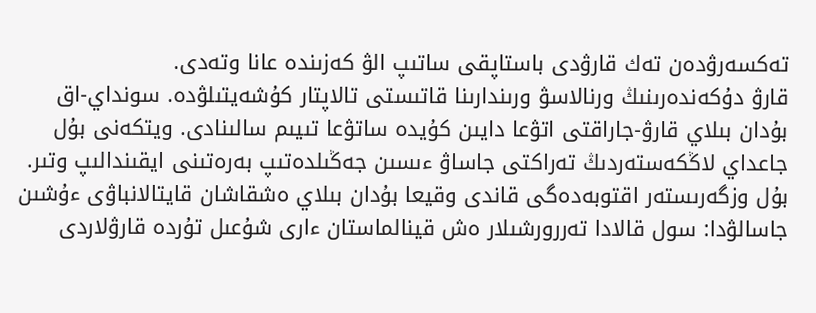تەكسەرۋدەن تەك قارۋدى باستاپقى ساتىپ الۋ كەزىندە عانا وتەدى.
قارۋ دۇكەندەرىنىڭ ورنالاسۋ ورىندارىنا قاتىستى تالاپتار كۇشەيتىلۋدە. سونداي-اق بۇدان بىلاي قارۋ-جاراقتى اتۋعا دايىن كۇيدە ساتۋعا تىيىم سالىنادى. ويتكەنى بۇل جاعداي لاڭكەستەردىڭ تەراكتى جاساۋ ءىسىن جەڭىلدەتىپ بەرەتىنى ايقىندالىپ وتىر. بۇل وزگەرىستەر اقتوبەدەگى قاندى وقيعا بۇدان بىلاي ەشقاشان قايتالانباۋى ءۇشىن جاسالۋدا: سول قالادا تەررورشىلار ەش قينالماستان ءارى شۇعىل تۇردە قارۋلاردى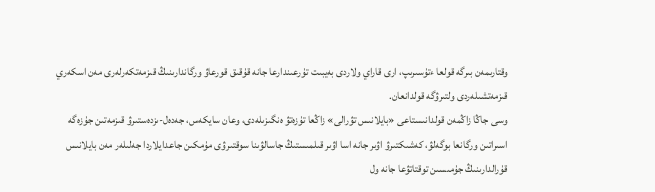وقتارىمەن بىرگە قولعا ءتۇسىرىپ، ارى قاراي ولاردى بەيبىت تۇرعىندارعا جانە قۇقىق قورعاۋ ورگاندارىنىڭ قىزمەتكەرلەرى مەن اسكەري قىزمەتشىلەردى ولتىرۋگە قولدانعان.
وسى جاڭا زاڭمەن قولدانىستاعى «بايلانىس تۋرالى» زاڭعا تۇزەتۋ ەنگىزىلەدى، وعان سايكەس، جەدەل-ىزدەستىرۋ قىزمەتىن جۇزەگە اسىراتىن ورگانعا بوگەلۋ، كەشىكتىرۋ اۋىر جانە اسا اۋىر قىلمىستىڭ جاسالۋىنا سوقتىرۋى مۇمكىن جاعدايلاردا جەلىلەر مەن بايلانىس قۇرالدارىنىڭ جۇمىسىن توقتاتۋعا جانە ول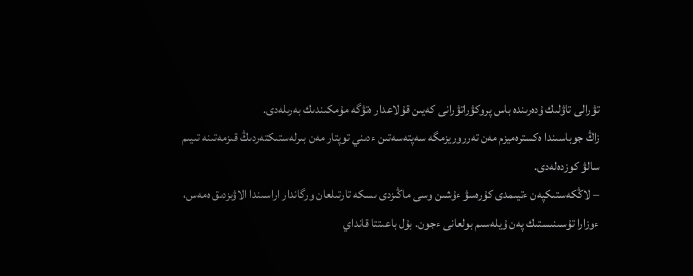تۋرالى تاۋلىك ۇدەرىندە باس پروكۋراتۋرانى كەيىن قۇلاعدار ەتۋگە مۇمكىندىك بەرىلەدى.
زاڭ جوباسىندا ەكسترەميزم مەن تەرروريزمگە سەپتەسەتىن ءدىني توپتار مەن بىرلەستىكتەردىڭ قىزمەتىنە تىيىم سالۋ كوزدەلەدى.
– لاڭكەستىكپەن ءتيىمدى كۇرەسۋ ءۇشىن وسى ماڭىزدى ىسكە تارتىلعان ورگاندار اراسىندا الاۋىزدىق ەمەس، ءوزارا تۇسىنىستىك پەن ۇيلەسىم بولعانى ءجون. بۇل باعىتتا قانداي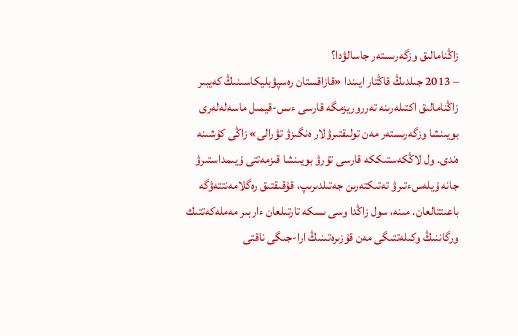زاڭنامالىق وزگەرىستەر جاسالۋدا؟
– 2013 جىلدىڭ قاڭتار ايىندا «قازاقستان رەسپۋبليكاسىنىڭ كەيبىر زاڭنامالىق اكتىلەرىنە تەرروريزمگە قارسى ءىس-قيمىل ماسەلەلەرى بويىنشا وزگەرىستەر مەن تولىقتىرۋلار ەنگىزۋ تۋرالى» زاڭى كۇشىنە ەندى. ول لاڭكەستىككە قارسى تۇرۋ بويىنشا قىزمەتتى ۇيىمداستىرۋ جانە ۇيلەسءتىرۋ تەتىكتەرىن جەتىلدىرىپ، قۇقىقتىق رەگلامەنتتەۋگە باعىتتالعان. مىنە، سول زاڭدا وسى ىسكە تارتىلعان ءاربىر مەملەكەتتىك ورگاننىڭ وكىلەتتىگى مەن قۇزىرەتىنىڭ ارا-جىگى ناقتى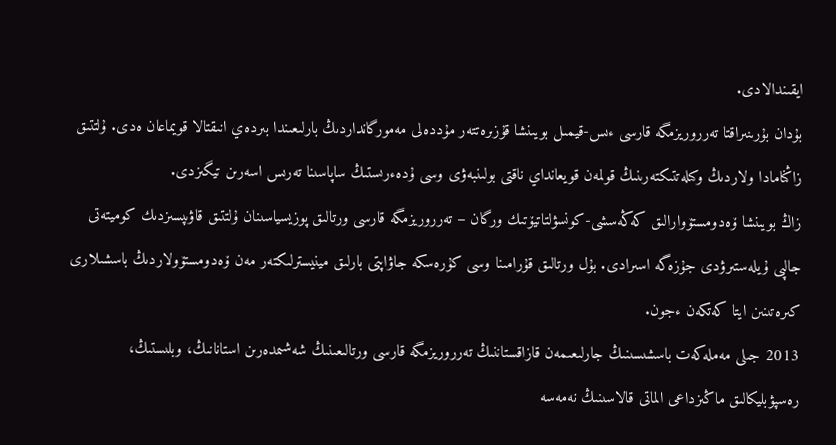ايقىندالادى.
بۇدان بۇرىنىراقتا تەرروريزمگە قارسى ءىس-قيمىل بويىنشا قۇزىرەتتەر مۇددەلى مەمورگانداردىڭ بارلىعىندا بىردەي انىقتالا قويماعان ەدى. ۇلتتىق زاڭنامادا ولاردىڭ وكىلەتتىكتەرىنىڭ قولمەن قويعانداي ناقتى بولىنبەۋى وسى ۇدەءرىستىڭ ساپاسىنا تەرىس اسەرىن تيگىزدى.
زاڭ بويىنشا ۆەدومستۆوارالىق كەڭەسشى-كونسۋلتاتيۆتىك ورگان – تەرروريزمگە قارسى ورتالىق پوزيسياسىنان ۇلتتىق قاۋىپسىزدىك كوميتەتى جالپى ۇيلەستىرۋدى جۇزەگە اسىرادى. بۇل ورتالىق قۇرامىنا وسى كۇرەسكە جاۋاپتى بارلىق مينيسترلىكتەر مەن ۆەدومستۆولاردىڭ باسشىلارى كىرەتىنىن ايتا كەتكەن ءجون.
2013 جىلى مەملەكەت باسشىسىنىڭ جارلىعىمەن قازاقستاننىڭ تەرروريزمگە قارسى ورتالىعىنىڭ شەشىمدەرىن استانانىڭ، وبلىستىڭ، رەسپۋبليكالىق ماڭىزداعى الماتى قالاسىنىڭ نەمەسە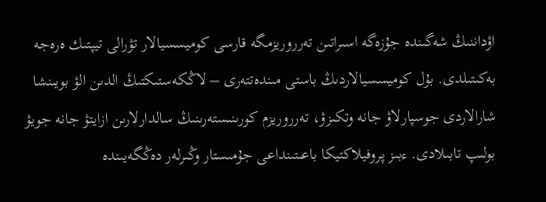اۋداننىڭ شەگىندە جۇزەگە اسىراتىن تەرروريزمگە قارسى كوميسسيالار تۋرالى تيپتىك ەرەجە بەكىتىلدى. بۇل كوميسسيالاردىڭ باستى مىندەتتەرى – لاڭكەستىكتىڭ الدىن الۋ بويىنشا شارالاردى جوسپارلاۋ جانە وتكىزۋ، تەرروريزم كورىنىستەرىنىڭ سالدارلارىن ازايتۋ جانە جويۋ بولىپ تابىلادى. ءبىز پروفيلاكتيكا باعىتىنداعى جۇمىستار وڭىرلەر دەڭگەيىندە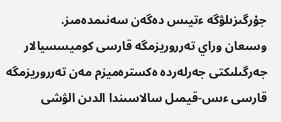جۇرگىزىلۋگە ءتيىس دەگەن سەنىمدەمىز.
وسىعان وراي تەرروريزمگە قارسى كوميسسيالار جەرگىلىكتى جەرلەردە ەكسترەميزم مەن تەرروريزمگە قارسى ءىس-قيمىل سالاسىندا الدىن الۋشى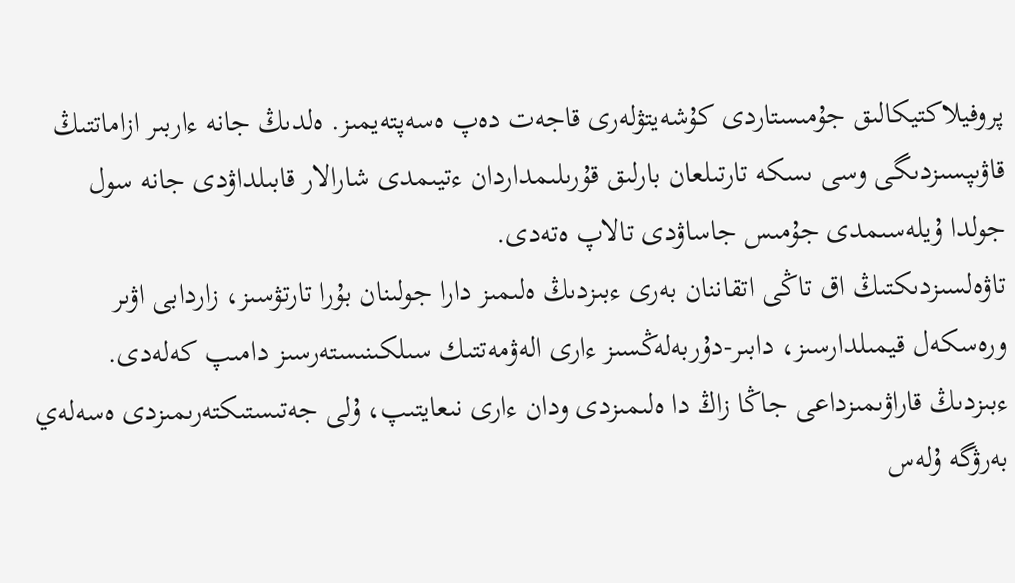پروفيلاكتيكالىق جۇمىستاردى كۇشەيتۋلەرى قاجەت دەپ ەسەپتەيمىز. ەلدىڭ جانە ءاربىر ازاماتتىڭ قاۋىپسىزدىگى وسى ىسكە تارتىلعان بارلىق قۇرىلىمداردان ءتيىمدى شارالار قابىلداۋدى جانە سول جولدا ۇيلەسىمدى جۇمىس جاساۋدى تالاپ ەتەدى.
تاۋەلسىزدىكتىڭ اق تاڭى اتقاننان بەرى ءبىزدىڭ ەلىمىز دارا جولىنان بۇرا تارتۋسىز، زاردابى اۋىر ورەسكەل قيمىلدارسىز، دابىر-دۇربەلەڭسىز ءارى الەۋمەتتىك سىلكىنىستەرسىز دامىپ كەلەدى. ءبىزدىڭ قاراۋىمىزداعى جاڭا زاڭ دا ەلىمىزدى ودان ءارى نىعايتىپ، ۇلى جەتىستىكتەرىمىزدى ەسەلەي بەرۋگە ۇلەس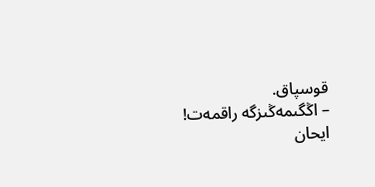قوسپاق.
– اڭگىمەڭىزگە راقمەت!
ايحان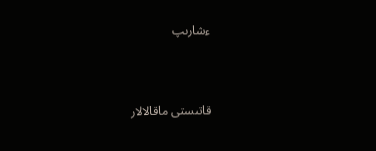ءشارىپ



قاتىستى ماقالالار